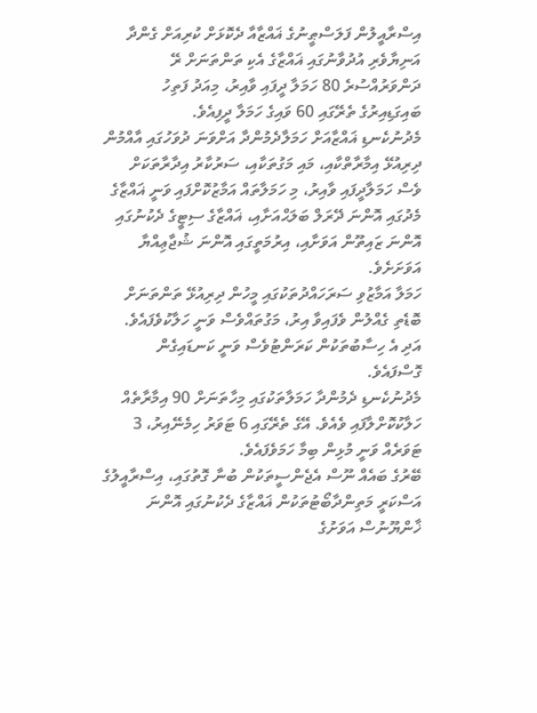އިސްރާއީލުން ފަލަސްޠީނުގެ ޣައްޒާއާ ދެކޮޅަށް ކުރިއަށް ގެންދާ އަނިޔާވެރި އުދުވާނުގައި ޣައްޒާގެ އެކި ތަންތަނަށް ރޭ ދަންވަރުއްސުރެ 80 ހަމަލާ ދީފައި ވާއިރު، މިއަދު ފަތިހު ބައިގަޑިއިރުގެ ތެރޭގައި 60 ވައިގެ ހަމަލާ ދީފިއެވެ.
މެދުނުކެނޑި ޣައްޒާއަށް ހަމަލާދެމުންދާ އަށްވަނަ ދުވަހުގައި އާއްމުން ދިރިއުޅޭ އިމާރާތްކާއި، މައި މަގުތަކާއި، ސަރުކާރު އިދާރާތަކަށް ވެސް ހަމަލާދީފައި ވާއިރު، މި ހަމަލާތައް އަމާޒުކޮށްފައި ވަނީ ޣައްޒާގެ މެދުގައި އޮންނަ ދޭރަލް ބަލަޙްއަށާއި، ޣައްޒާގެ ސިޓީގެ ދެކުނުގައި އޮންނަ ޒައިތޫން އަވަށާއި، އިރުމަތީގައި އޮންނަ ޝުޖާޢިއްޔާ އަވަށަށެވެ.
ހަމަލާ އަމާޒުވި ސަރަހައްދުތަކުގައި މީހުން ދިރިއުޅޭ ތަންތަނަށް ބޮޑެތި ގެއްލުން ވެފައިވާ އިރު، މަގުތައްވެސް ވަނީ ހަލާކުވެފައެވެ. އަދި އެ ހިސާބުތަކުން ކަރަންޓުވެސް ވަނީ ކަނޑައިގެން ގޮސްފައެވެ.
މެދުނުކެނޑި ދެމުންދާ ހަމަލާތަކުގައި މިހާތަނަށް 90 އިމާރާތެއް ހަލާކުކޮށްލާފައި ވެއެވެ. އޭގެ ތެރޭގައި 6 ޓަވަރު ހިމެނޭއިރު، 3 ޓަވަރެއް ވަނީ މުޅިން ބިމާ ހަމަވެފައެވެ.
ބޭރުގެ ބައެއް ނޫސް އެޖެންސީތަކުން ބުނާ ގޮތުގައި، އިސްރާއީލުގެ އަސްކަރީ މަތިންދާބޯޓުތަކުން ޣައްޒާގެ ދެކުނުގައި އޮންނަ ޚާންޔޫނުސް އަވަށުގެ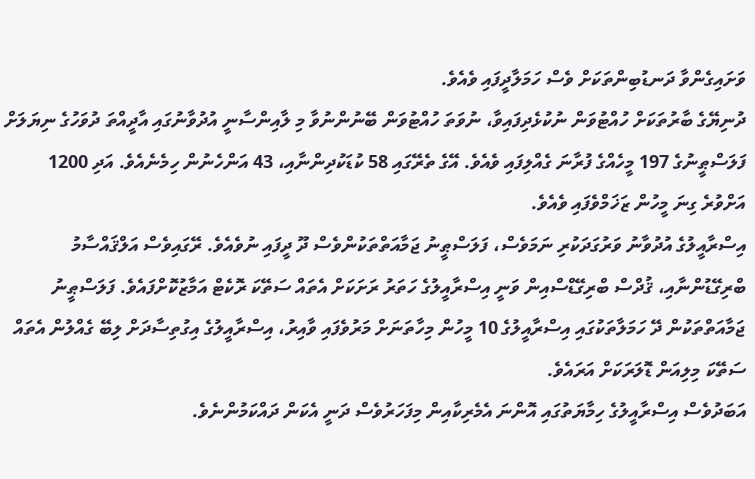ވަށައިގެންވާ ދަނޑުބިންތަކަށް ވެސް ހަމަލާދީފައި ވެއެވެ.
ދުނިޔޭގެ ބާރުތަކަށް ހުއްޓުވަން ނުކުޅެދިފައިވާ، ނުވަތަ ހުއްޓުވަން ބޭނުންނުވާ މި ލާއިންސާނީ އުދުވާނުގައި އާދީއްތަ ދުވަހުގެ ނިޔަލަށް ފަލަސްޠީނުގެ 197 މީހެއްގެ ފުރާނަ ގެއްލިފައި ވެއެވެ. އޭގެ ތެރޭގައި 58 ކުޑަކުދިންނާއި، 43 އަންހެނުން ހިމެނެއެވެ. އަދި 1200 އަށްވުރެ ގިނަ މީހުން ޒަޚަމްވެފައި ވެއެވެ.
އިސްރާއީލުގެ އުދުވާނު ވަރުގަދަކުރި ނަމަވެސް، ފަލަސްޠީނު ޖަމާއަތްތަކުންވެސް ދޫ ދީފައި ނުވެއެވެ. ރޭގައިވެސް އަލްޤައްސާމު ބްރިގޭޑުންނާއި، ޤުދްސް ބްރިގޭޑްސްއިން ވަނީ އިސްރާއީލުގެ ހަތަރު ރަށަކަށް އެތައް ސަތޭކަ ރޮކެޓް އަމާޒުކޮށްފައެވެ. ފަލަސްޠީނު ޖަމާއަތްތަކުން ދޭ ހަމަލާތަކުގައި އިސްރާއީލުގެ 10 މީހުން މިހާތަނަށް މަރުވެފައި ވާއިރު، އިސްރާއީލުގެ އިގުތިސާދަށް ލިބޭ ގެއްލުން އެތައް ސަތޭކަ މިލިއަން ޑޮލަރަކަށް އަރައެވެ.
އަބަދުވެސް އިސްރާއީލުގެ ހިމާޔަތުގައި އޮންނަ އެމެރިކާއިން މިފަހަރުވެސް ދަނީ އެކަން ދައްކަމުންނެވެ.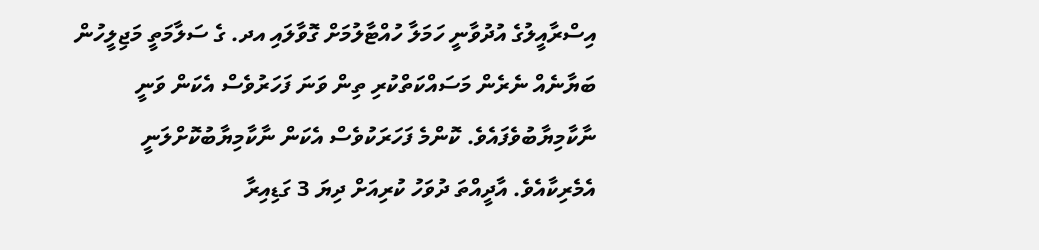އިސްރާއީލުގެ އުދުވާނީ ހަމަލާ ހުއްޓާލުމަށް ގޮވާލައި އދ. ގެ ސަލާމަތީ މަޖިލީހުން ބަޔާނެއް ނެރެން މަސައްކަތްކުރި ތިން ވަނަ ފަހަރުވެސް އެކަން ވަނީ ނާކާމިޔާބުވެފައެވެ. ކޮންމެ ފަހަރަކުވެސް އެކަން ނާކާމިޔާބުކޮށްލަނީ އެމެރިކާއެވެ. އާދީއްތަ ދުވަހު ކުރިއަށް ދިޔަ 3 ގަޑިއިރާ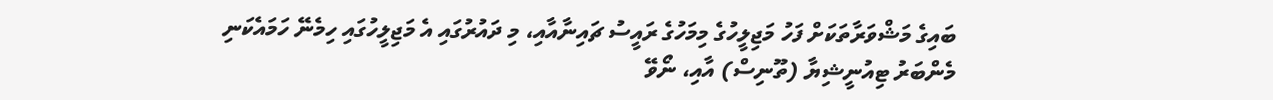ބައިގެ މަޝްވަރާތަކަށް ފަހު މަޖިލީހުގެ މިމަހުގެ ރައީސު ޗައިނާއާއި، މި ދައުރުގައި އެ މަޖިލީހުގައި ހިމެނޭ ހަމައެކަނި މެންބަރު ޓިއުނީޝިޔާ (ތޫނިސް) އާއި، ނޯވޭ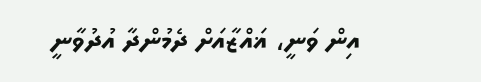އިން ވަނީ، ޣައްޒާއަށް ދެމުންދާ އުދުވާނީ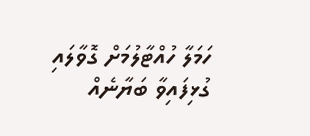ހަމަލާ ހުއްޓާލުމަށް ގޮވާލައި ގުޅިފައިވާ ބަޔާނެއް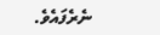ނެރެފައެވެ.